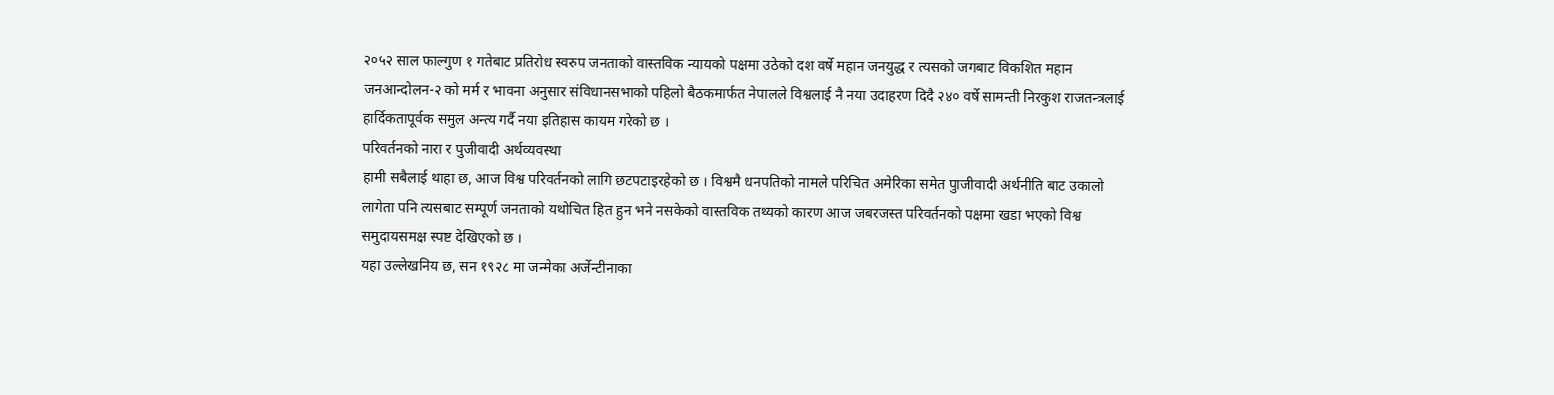२०५२ साल फाल्गुण १ गतेबाट प्रतिरोध स्वरुप जनताको वास्तविक न्यायको पक्षमा उठेको दश वर्षे महान जनयुद्ध र त्यसको जगबाट विकशित महान जनआन्दोलन-२ को मर्म र भावना अनुसार संविधानसभाको पहिलो बैठकमार्फत नेपालले विश्वलाई नै नया उदाहरण दिदै २४० वर्षे सामन्ती निरकुश राजतन्त्रलाई हार्दिकतापूर्वक समुल अन्त्य गर्दै नया इतिहास कायम गरेको छ ।
परिवर्तनको नारा र पुजीवादी अर्थव्यवस्था
हामी सबैलाई थाहा छ, आज विश्व परिवर्तनको लागि छटपटाइरहेको छ । विश्वमै धनपतिको नामले परिचित अमेरिका समेत पुाजीवादी अर्थनीति बाट उकालो लागेता पनि त्यसबाट सम्पूर्ण जनताको यथोचित हित हुन भने नसकेको वास्तविक तथ्यको कारण आज जबरजस्त परिवर्तनको पक्षमा खडा भएको विश्व समुदायसमक्ष स्पष्ट देखिएको छ ।
यहा उल्लेखनिय छ, सन १९२८ मा जन्मेका अर्जेन्टीनाका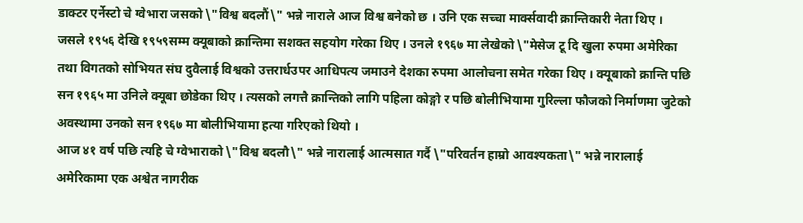डाक्टर एर्नेस्टो चे ग्वेभारा जसको \"विश्व बदलौं\" भन्ने नाराले आज विश्व बनेको छ । उनि एक सच्चा मार्क्सवादी क्रान्तिकारी नेता थिए । जसले १९५६ देखि १९५९सम्म क्यूबाको क्रान्तिमा सशक्त सहयोग गरेका थिए । उनले १९६७ मा लेखेको \"मेसेज टू दि खुला रुपमा अमेरिका तथा विगतको सोभियत संघ दुवैलाई विश्वको उत्तरार्धउपर आधिपत्य जमाउने देशका रुपमा आलोचना समेत गरेका थिए । क्यूबाको क्रान्ति पछि सन १९६५ मा उनिले क्यूबा छोडेका थिए । त्यसको लगत्तै क्रान्तिको लागि पहिला कोङ्गो र पछि बोलीभियामा गुरिल्ला फौजको निर्माणमा जुटेको अवस्थामा उनको सन १९६७ मा बोलीभियामा हत्या गरिएको थियो ।
आज ४१ वर्ष पछि त्यहि चे ग्वेभाराको \"विश्व बदलौ\" भन्ने नारालाई आत्मसात गर्दै \"परिवर्तन हाम्रो आवश्यकता\" भन्ने नारालाई अमेरिकामा एक अश्वेत नागरीक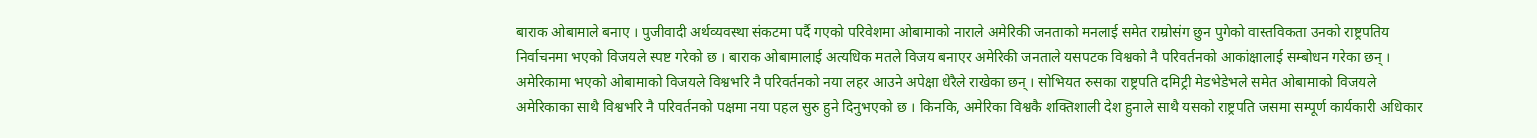बाराक ओबामाले बनाए । पुजीवादी अर्थव्यवस्था संकटमा पर्दै गएको परिवेशमा ओबामाको नाराले अमेरिकी जनताको मनलाई समेत राम्रोसंग छुन पुगेको वास्तविकता उनको राष्ट्रपतिय निर्वाचनमा भएको विजयले स्पष्ट गरेको छ । बाराक ओबामालाई अत्यधिक मतले विजय बनाएर अमेरिकी जनताले यसपटक विश्वको नै परिवर्तनको आकांक्षालाई सम्बोधन गरेका छन् ।
अमेरिकामा भएको ओबामाको विजयले विश्वभरि नै परिवर्तनको नया लहर आउने अपेक्षा धेरैले राखेका छन् । सोभियत रुसका राष्ट्रपति दमिट्री मेडभेडेभले समेत ओबामाको विजयले अमेरिकाका साथै विश्वभरि नै परिवर्तनको पक्षमा नया पहल सुरु हुने दिनुभएको छ । किनकि, अमेरिका विश्वकै शक्तिशाली देश हुनाले साथै यसको राष्ट्रपति जसमा सम्पूर्ण कार्यकारी अधिकार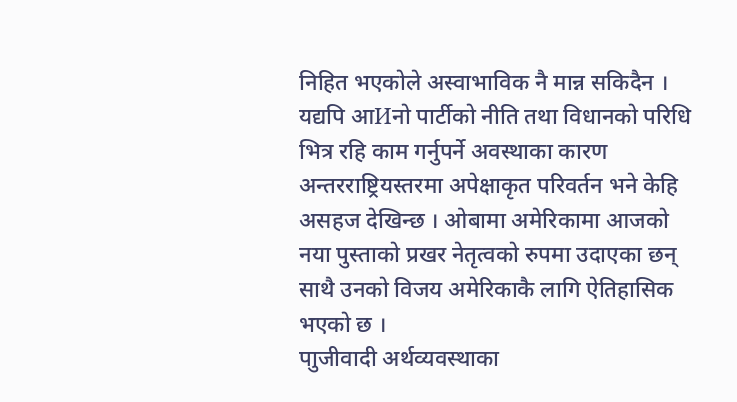निहित भएकोले अस्वाभाविक नै मान्न सकिदैन । यद्यपि आИनो पार्टीको नीति तथा विधानको परिधि भित्र रहि काम गर्नुपर्ने अवस्थाका कारण अन्तरराष्ट्रियस्तरमा अपेक्षाकृत परिवर्तन भने केहि असहज देखिन्छ । ओबामा अमेरिकामा आजको नया पुस्ताको प्रखर नेतृत्वको रुपमा उदाएका छन् साथै उनको विजय अमेरिकाकै लागि ऐतिहासिक भएको छ ।
पाुजीवादी अर्थव्यवस्थाका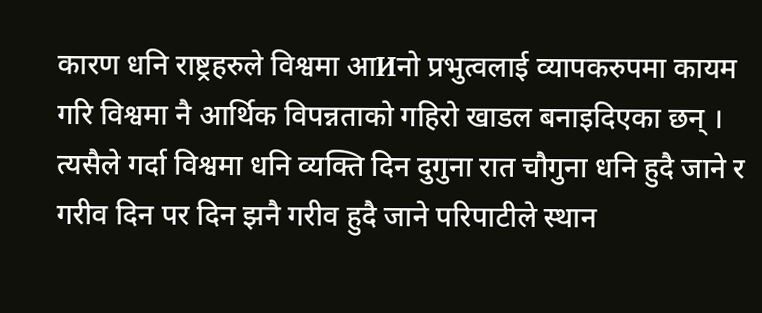कारण धनि राष्ट्रहरुले विश्वमा आИनो प्रभुत्वलाई व्यापकरुपमा कायम गरि विश्वमा नै आर्थिक विपन्नताको गहिरो खाडल बनाइदिएका छन् । त्यसैले गर्दा विश्वमा धनि व्यक्ति दिन दुगुना रात चौगुना धनि हुदै जाने र गरीव दिन पर दिन झनै गरीव हुदै जाने परिपाटीले स्थान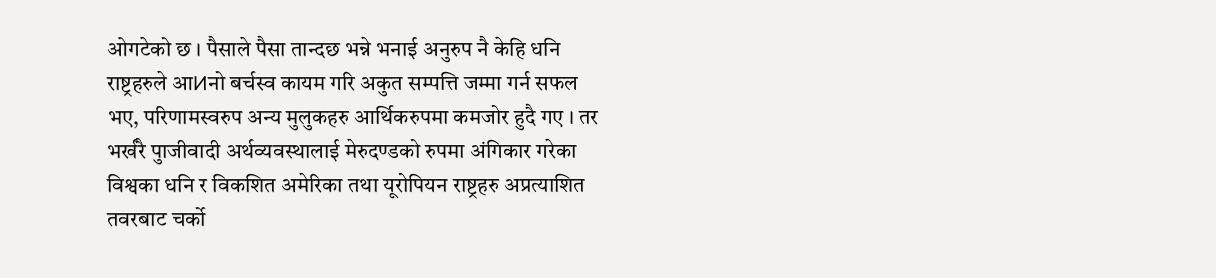ओगटेको छ । पैसाले पैसा तान्दछ भन्ने भनाई अनुरुप नै केहि धनि राष्ट्रहरुले आИनो बर्चस्व कायम गरि अकुत सम्पत्ति जम्मा गर्न सफल भए, परिणामस्वरुप अन्य मुलुकहरु आर्थिकरुपमा कमजोर हुदै गए । तर भर्खरै पुाजीवादी अर्थव्यवस्थालाई मेरुदण्डको रुपमा अंगिकार गरेका विश्वका धनि र विकशित अमेरिका तथा यूरोपियन राष्ट्रहरु अप्रत्याशित तवरबाट चर्को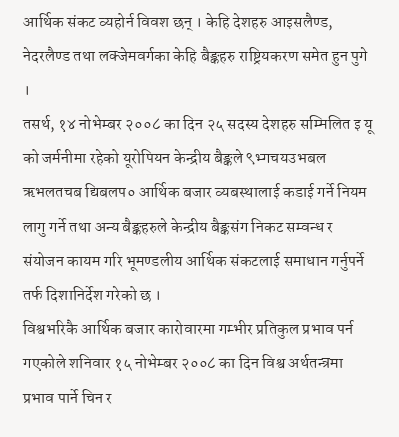आर्थिक संकट व्यहोर्न विवश छन् । केहि देशहरु आइसलैण्ड, नेदरलैण्ड तथा लक्जेमवर्गका केहि बैङ्कहरु राष्ट्रियकरण समेत हुन पुगे ।
तसर्थ, १४ नोभेम्बर २००८ का दिन २५ सदस्य देशहरु सम्मिलित इ यू को जर्मनीमा रहेको यूरोपियन केन्द्रीय बैङ्कले ९भ्गचयउभबल ऋभलतचब द्यिबलप० आर्थिक बजार व्यबस्थालाई कडाई गर्ने नियम लागु गर्ने तथा अन्य बैङ्कहरुले केन्द्रीय बैङ्कसंग निकट सम्वन्ध र संयोजन कायम गरि भूमण्डलीय आर्थिक संकटलाई समाधान गर्नुपर्ने तर्फ दिशानिर्देश गरेको छ ।
विश्वभरिकै आर्थिक बजार कारोवारमा गम्भीर प्रतिकुल प्रभाव पर्न गएकोले शनिवार १५ नोभेम्बर २००८ का दिन विश्व अर्थतन्त्रमा प्रभाव पार्ने चिन र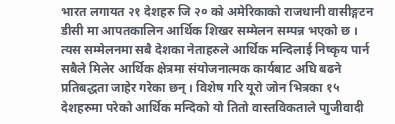भारत लगायत २१ देशहरु जि २० को अमेरिकाको राजधानी वासीङ्गटन डीसी मा आपतकालिन आर्थिक शिखर सम्मेलन सम्पन्न भएको छ । त्यस सम्मेलनमा सबै देशका नेताहरुले आर्थिक मन्दिलाई निष्कृय पार्न सबैले मिलेर आर्थिक क्षेत्रमा संयोजनात्मक कार्यबाट अघि बढने प्रतिबद्धता जाहेर गरेका छन् । विशेष गरि यूरो जोन भित्रका १५ देशहरुमा परेको आर्थिक मन्दिको यो तितो वास्तविकताले पाुजीवादी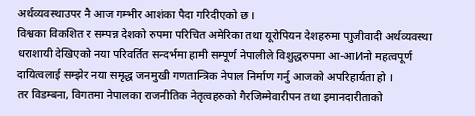अर्थव्यवस्थाउपर नै आज गम्भीर आशंका पैदा गरिदीएको छ ।
विश्वका विकशित र सम्पन्न देशको रुपमा परिचित अमेरिका तथा यूरोपियन देशहरुमा पाुजीवादी अर्थव्यवस्था धराशायी देखिएको नया परिवर्तित सन्दर्भमा हामी सम्पूर्ण नेपालीले विशुद्धरुपमा आ-आИनो महत्वपूर्ण दायित्वलाई सम्झेर नया समृद्ध जनमुखी गणतान्त्रिक नेपाल निर्माण गर्नु आजको अपरिहार्यता हो ।
तर विडम्बना, विगतमा नेपालका राजनीतिक नेतृत्वहरुको गैरजिम्मेवारीपन तथा इमानदारीताको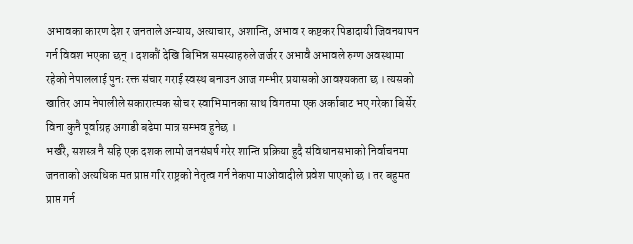अभावका कारण देश र जनताले अन्याय, अत्याचार, अशान्ति, अभाव र कष्टकर पिडादायी जिवनयापन गर्न विवश भएका छन् । दशकौं देखि बिभिन्न समस्याहरुले जर्जर र अभावै अभावले रुग्ण अवस्थामा रहेको नेपाललाई पुनः रक्त संचार गराई स्वस्थ बनाउन आज गम्भीर प्रयासको आवश्यकता छ । त्यसको खातिर आम नेपालीले सकारात्मक सोच र स्वाभिमानका साथ विगतमा एक अर्काबाट भए गरेका बिर्सेर विना कुनै पूर्वाग्रह अगाडी बढेमा मात्र सम्भव हुनेछ ।
भर्खरै, सशस्त्र नै सहि एक दशक लामो जनसंघर्ष गरेर शान्ति प्रक्रिया हुदै संविधानसभाको निर्वाचनमा जनताको अत्यधिक मत प्राप्त गरि राष्ट्रको नेतृत्व गर्न नेकपा माओवादीले प्रवेश पाएको छ । तर बहुमत प्राप्त गर्न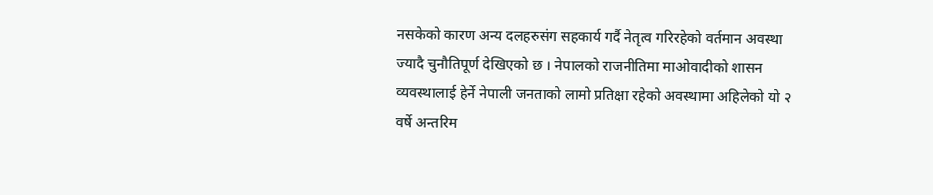नसकेको कारण अन्य दलहरुसंग सहकार्य गर्दै नेतृत्व गरिरहेको वर्तमान अवस्था ज्यादै चुनौतिपूर्ण देखिएको छ । नेपालको राजनीतिमा माओवादीको शासन व्यवस्थालाई हेर्ने नेपाली जनताको लामो प्रतिक्षा रहेको अवस्थामा अहिलेको यो २ वर्षे अन्तरिम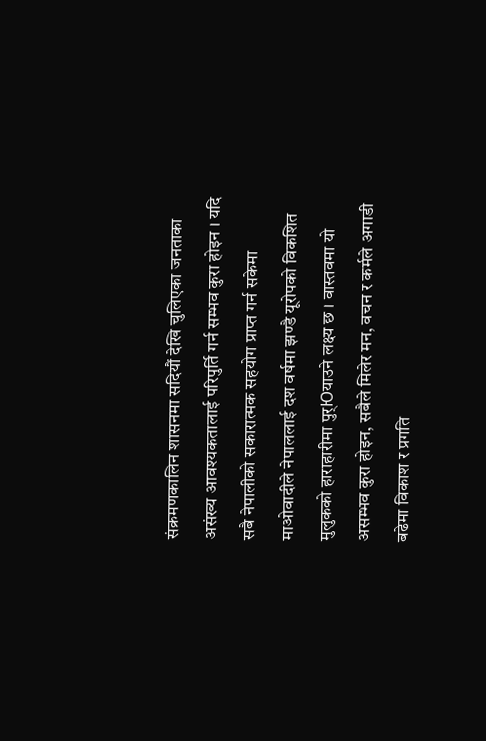संक्रमणकालिन शासनमा सदियौं देखि चुलिएका जनताका असंख्य आवश्यकतालाई परिपुर्ति गर्न सम्भव कुरा होइन । यदि सबै नेपालीको सकारात्मक सहयोग प्राप्त गर्न सकेमा माओवादीले नेपाललाई दश वर्षमा झण्डै यूरोपको विकशित मुलुकको हाराहारीमा पुर्Юयाउने लक्ष्य छ । वास्तवमा यो असम्भव कुरा होइन, सबैले मिलेर मन, वचन र कर्मले अगाडी बढेमा विकाश र प्रगति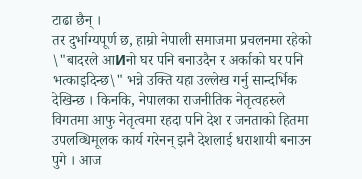टाढा छैन् ।
तर दुर्भाग्यपूर्ण छ, हाम्रो नेपाली समाजमा प्रचलनमा रहेको \"बादरले आИनो घर पनि बनाउदैन र अर्काको घर पनि भत्काइदिन्छ\" भन्ने उक्ति यहा उल्लेख गर्नु सान्दर्भिक देखिन्छ । किनकि, नेपालका राजनीतिक नेतृत्वहरुले विगतमा आफु नेतृत्वमा रहदा पनि देश र जनताको हितमा उपलव्धिमूलक कार्य गरेनन् झनै देशलाई धराशायी बनाउन पुगे । आज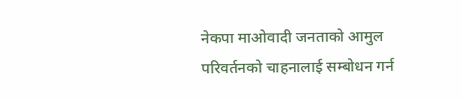नेकपा माओवादी जनताको आमुल परिवर्तनको चाहनालाई सम्बोधन गर्न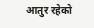आतुर रहेको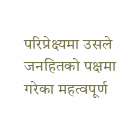परिप्रेक्ष्यमा उसले जनहितको पक्षमा गरेका महत्वपूर्ण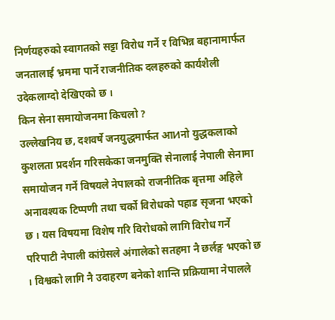निर्णयहरुको स्वागतको सट्टा विरोध गर्ने र विभिन्न बहानामार्फत जनतालाई भ्रममा पार्ने राजनीतिक दलहरुको कार्यशैली उदेकलाग्दो देखिएको छ ।
किन सेना समायोजनमा किचलो ?
उल्लेखनिय छ, दशवर्षे जनयुद्धमार्फत आИनो युद्धकलाको कुशलता प्रदर्शन गरिसकेका जनमुक्ति सेनालाई नेपाली सेनामा समायोजन गर्ने विषयले नेपालको राजनीतिक बृत्तमा अहिले अनावश्यक टिप्पणी तथा चर्को विरोधको पहाड सृजना भएको छ । यस विषयमा विशेष गरि विरोधको लागि विरोध गर्ने परिपाटी नेपाली कांग्रेसले अंगालेको सतहमा नै छर्लङ्ग भएको छ । विश्वको लागि नै उदाहरण बनेको शान्ति प्रक्रियामा नेपालले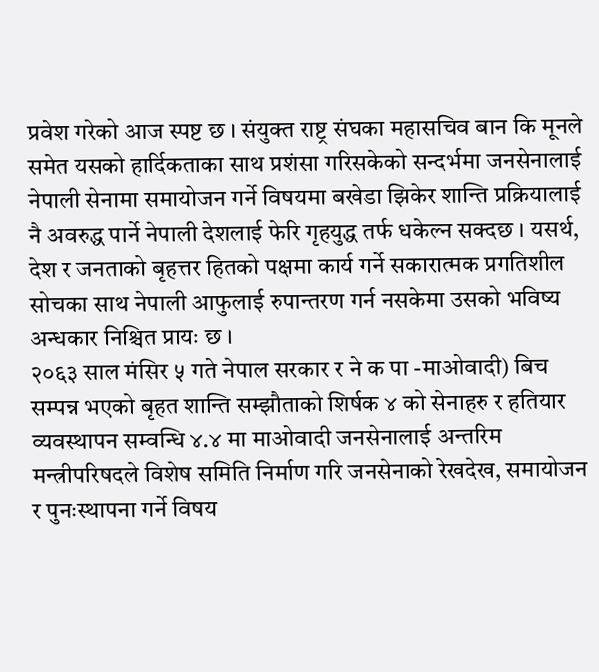प्रवेश गरेको आज स्पष्ट छ । संयुक्त राष्ट्र संघका महासचिव बान कि मूनले समेत यसको हार्दिकताका साथ प्रशंसा गरिसकेको सन्दर्भमा जनसेनालाई नेपाली सेनामा समायोजन गर्ने विषयमा बखेडा झिकेर शान्ति प्रक्रियालाई नै अवरुद्ध पार्ने नेपाली देशलाई फेरि गृहयुद्ध तर्फ धकेल्न सक्दछ । यसर्थ, देश र जनताको बृहत्तर हितको पक्षमा कार्य गर्ने सकारात्मक प्रगतिशील सोचका साथ नेपाली आफुलाई रुपान्तरण गर्न नसकेमा उसको भविष्य अन्धकार निश्चित प्रायः छ ।
२०६३ साल मंसिर ५ गते नेपाल सरकार र ने क पा -माओवादी) बिच सम्पन्न भएको बृहत शान्ति सम्झौताको शिर्षक ४ को सेनाहरु र हतियार व्यवस्थापन सम्वन्धि ४.४ मा माओवादी जनसेनालाई अन्तरिम मन्त्रीपरिषदले विशेष समिति निर्माण गरि जनसेनाको रेखदेख, समायोजन र पुनःस्थापना गर्ने विषय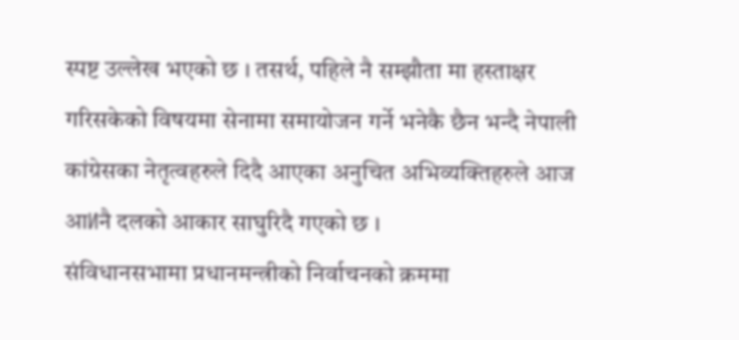स्पष्ट उल्लेख भएको छ । तसर्थ, पहिले नै सम्झौता मा हस्ताक्षर गरिसकेको विषयमा सेनामा समायोजन गर्ने भनेकै छैन भन्दै नेपाली कांग्रेसका नेतृत्वहरुले दिदै आएका अनुचित अभिव्यक्तिहरुले आज आИनै दलको आकार साघुरिदै गएको छ ।
संविधानसभामा प्रधानमन्त्रीको निर्वाचनको क्रममा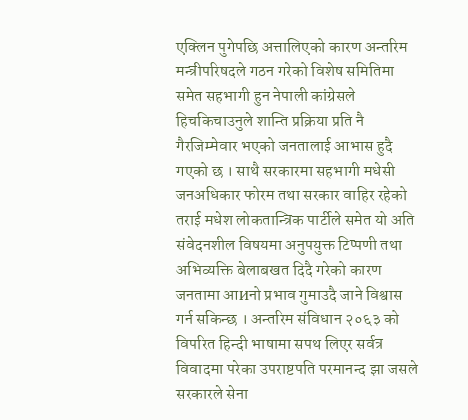एक्लिन पुगेपछि अत्तालिएको कारण अन्तरिम मन्त्रीपरिषदले गठन गरेको विशेष समितिमा समेत सहभागी हुन नेपाली कांग्रेसले हिचकिचाउनुले शान्ति प्रक्रिया प्रति नै गैरजिम्मेवार भएको जनतालाई आभास हुदै गएको छ । साथै सरकारमा सहभागी मधेसी जनअधिकार फोरम तथा सरकार वाहिर रहेको तराई मधेश लोकतान्त्रिक पार्टीले समेत यो अति संवेदनशील विषयमा अनुपयुक्त टिप्पणी तथा अभिव्यक्ति बेलाबखत दिदै गरेको कारण जनतामा आИनो प्रभाव गुमाउदै जाने विश्वास गर्न सकिन्छ । अन्तरिम संविधान २०६३ को विपरित हिन्दी भाषामा सपथ लिएर सर्वत्र विवादमा परेका उपराष्टपति परमानन्द झा जसले सरकारले सेना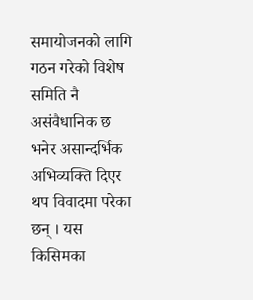समायोजनको लागि गठन गरेको विशेष समिति नै असंवैधानिक छ भनेर असान्दर्भिक अभिव्यक्ति दिएर थप विवादमा परेका छन् । यस किसिमका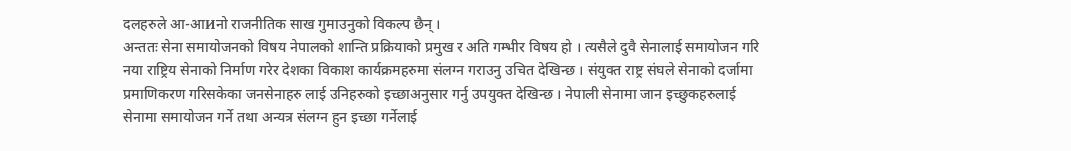दलहरुले आ-आИनो राजनीतिक साख गुमाउनुको विकल्प छैन् ।
अन्ततः सेना समायोजनको विषय नेपालको शान्ति प्रक्रियाको प्रमुख र अति गम्भीर विषय हो । त्यसैले दुवै सेनालाई समायोजन गरि नया राष्ट्रिय सेनाको निर्माण गरेर देशका विकाश कार्यक्रमहरुमा संलग्न गराउनु उचित देखिन्छ । संयुक्त राष्ट्र संघले सेनाको दर्जामा प्रमाणिकरण गरिसकेका जनसेनाहरु लाई उनिहरुको इच्छाअनुसार गर्नु उपयुक्त देखिन्छ । नेपाली सेनामा जान इच्छुकहरुलाई सेनामा समायोजन गर्ने तथा अन्यत्र संलग्न हुन इच्छा गर्नेलाई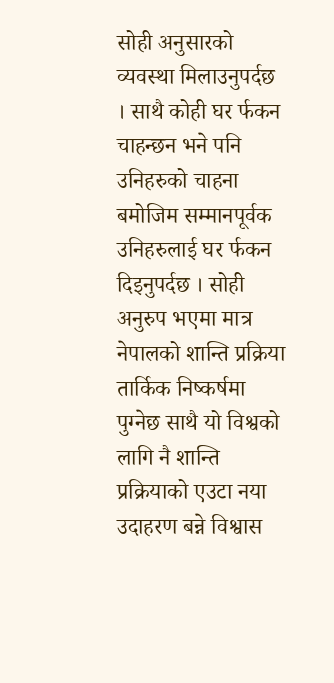सोही अनुसारको व्यवस्था मिलाउनुपर्दछ । साथै कोही घर र्फकन चाहन्छन भने पनि उनिहरुको चाहना बमोजिम सम्मानपूर्वक उनिहरुलाई घर र्फकन दिइनुपर्दछ । सोही अनुरुप भएमा मात्र नेपालको शान्ति प्रक्रिया तार्किक निष्कर्षमा पुग्नेछ साथै यो विश्वको लागि नै शान्ति प्रक्रियाको एउटा नया उदाहरण बन्ने विश्वास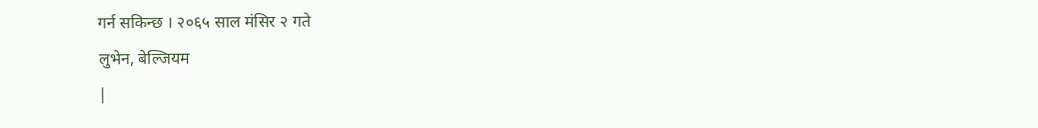गर्न सकिन्छ । २०६५ साल मंसिर २ गते
लुभेन, बेल्जियम
|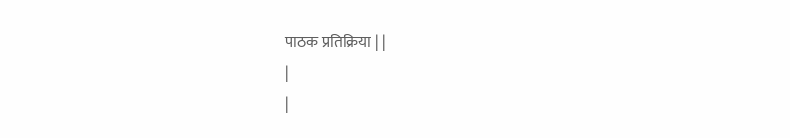पाठक प्रतिक्रिया | |
|
|